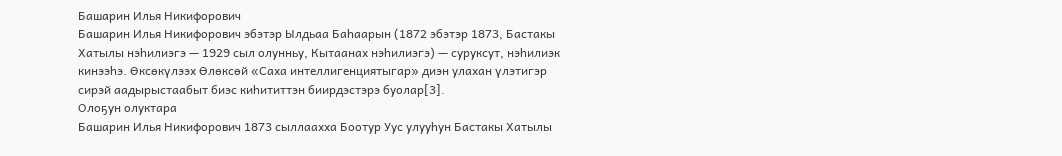Башарин Илья Никифорович
Башарин Илья Никифорович эбэтэр Ылдьаа Баһаарын (1872 эбэтэр 1873, Бастакы Хатылы нэһилиэгэ — 1929 сыл олунньу, Кытаанах нэһилиэгэ) — суруксут, нэһилиэк кинээһэ. Өксөкүлээх Өлөксөй «Саха интеллигенциятыгар» диэн улахан үлэтигэр сирэй аадырыстаабыт биэс киһититтэн биирдэстэрэ буолар[3].
Олоҕун олуктара
Башарин Илья Никифорович 1873 сыллаахха Боотур Уус улууһун Бастакы Хатылы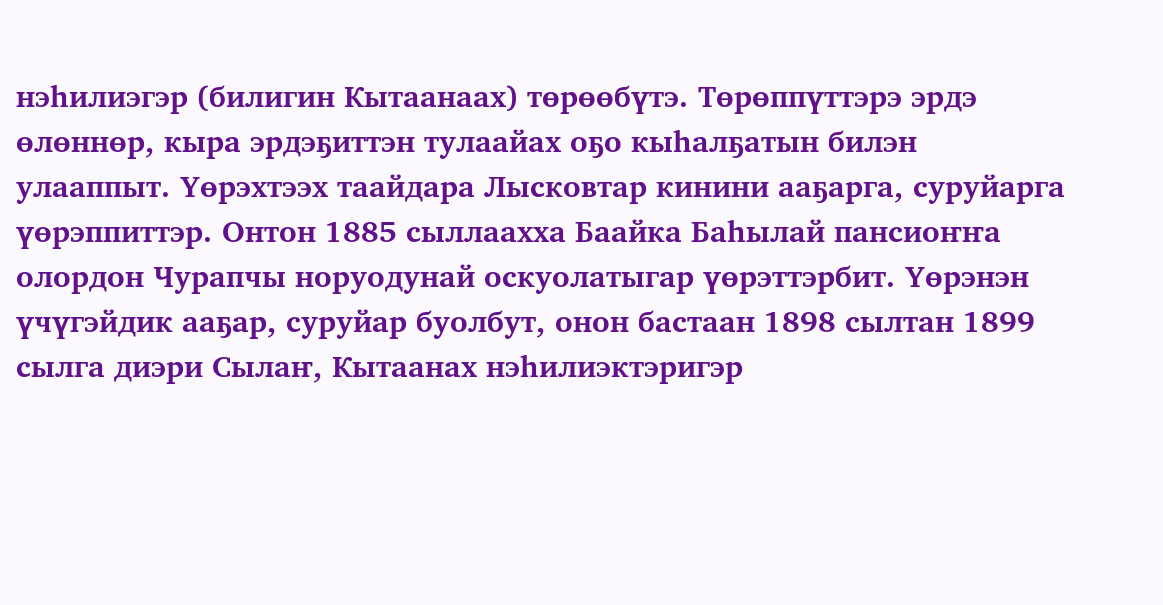нэһилиэгэр (билигин Кытаанаах) төрөөбүтэ. Төрөппүттэрэ эрдэ өлөннөр, кыра эрдэҕиттэн тулаайах оҕо кыһалҕатын билэн улааппыт. Үөрэхтээх таайдара Лысковтар кинини ааҕарга, суруйарга үөрэппиттэр. Онтон 1885 сыллаахха Баайка Баһылай пансиоҥҥа олордон Чурапчы норуодунай оскуолатыгар үөрэттэрбит. Үөрэнэн үчүгэйдик ааҕар, суруйар буолбут, онон бастаан 1898 сылтан 1899 сылга диэри Сылаҥ, Кытаанах нэһилиэктэригэр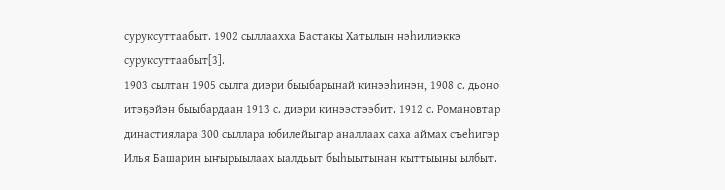суруксуттаабыт. 1902 сыллаахха Бастакы Хатылын нэһилиэккэ суруксуттаабыт[3].
1903 сылтан 1905 сылга диэри быыбарынай кинээһинэн, 1908 с. дьоно итэҕэйэн быыбардаан 1913 с. диэри кинээстээбит. 1912 с. Романовтар династиялара 300 сыллара юбилейыгар аналлаах саха аймах съеһигэр Илья Башарин ыҥырыылаах ыалдьыт быһыытынан кыттыыны ылбыт.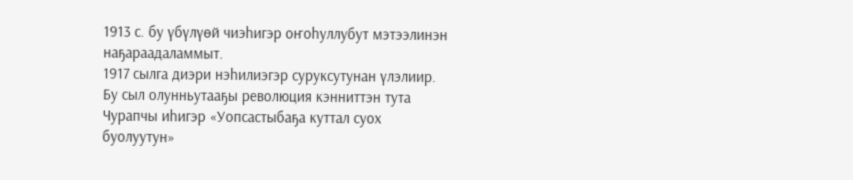1913 с. бу үбүлүөй чиэһигэр оҥоһуллубут мэтээлинэн наҕараадаламмыт.
1917 сылга диэри нэһилиэгэр суруксутунан үлэлиир. Бу сыл олунньутааҕы революция кэнниттэн тута Чурапчы иһигэр «Уопсастыбаҕа куттал суох буолуутун»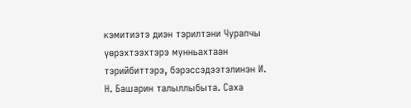кэмитиэтэ диэн тэрилтэни Чурапчы үөрэхтээхтэрэ мунньахтаан тэрийбиттэрэ, бэрэссэдээтэлинэн И. Н. Башарин талыллыбыта. Саха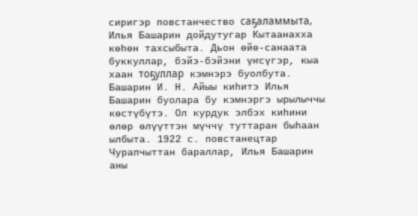сиригэр повстанчество саҕаламмыта, Илья Башарин дойдутугар Кытаанахха көһөн тахсыбыта. Дьон өйө-санаата буккуллар, бэйэ-бэйэни үҥсүгэр, кыа хаан тоҕуллар кэмнэрэ буолбута. Башарин И. Н. Айыы киһитэ Илья Башарин буолара бу кэмнэргэ ырылыччы көстүбүтэ. Ол курдук элбэх киһини өлөр өлүүттэн мүччү туттаран быһаан ылбыта. 1922 с. повстанецтар Чурапчыттан бараллар, Илья Башарин аны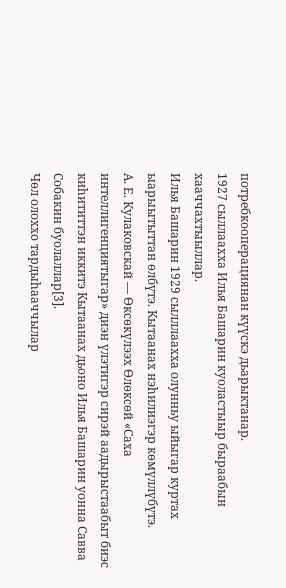потребкооперациянан күүскэ дьарыктанар.
1927 сыллаахха Илья Башарин куоластыыр быраабын хааччахтыыллар.
Илья Башарин 1929 сылллаахха олунньу ыйыгар куртах ыарыытыттан өлбүтэ. Кытаанах нэһилиэгэр көмүллүбүтэ.
А. Е. Кулаковскай — Өксөкүлээх Өлөксөй «Саха интеллигенциятыгар» диэн үлэтигэр сирэй аадырыстаабыт биэс киһититтэн иккитэ Кытаанах дьоно Илья Башарин уонна Савва Собакин буолаллар[3].
Чөл олоххо тардыһааччылар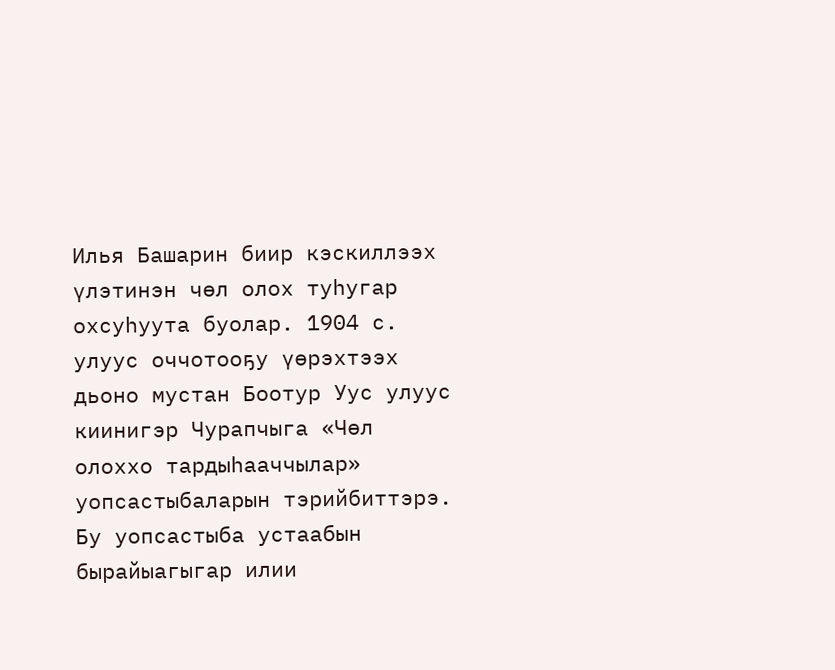Илья Башарин биир кэскиллээх үлэтинэн чөл олох туһугар охсуһуута буолар. 1904 с. улуус оччотооҕу үөрэхтээх дьоно мустан Боотур Уус улуус киинигэр Чурапчыга «Чөл олоххо тардыһааччылар» уопсастыбаларын тэрийбиттэрэ. Бу уопсастыба устаабын бырайыагыгар илии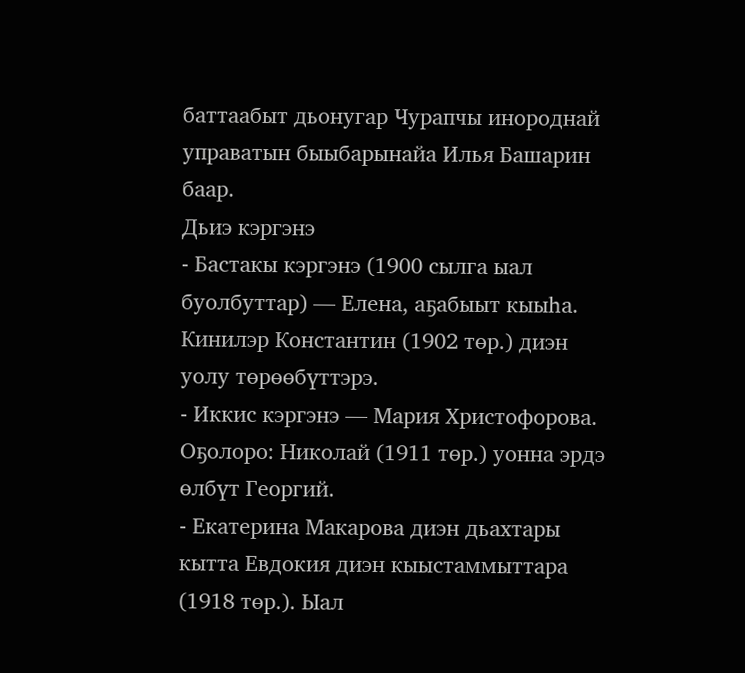баттаабыт дьонугар Чурапчы инороднай управатын быыбарынайа Илья Башарин баар.
Дьиэ кэргэнэ
- Бастакы кэргэнэ (1900 сылга ыал буолбуттар) — Елена, аҕабыыт кыыһа. Кинилэр Константин (1902 төр.) диэн уолу төрөөбүттэрэ.
- Иккис кэргэнэ — Мария Христофорова. Оҕолоро: Николай (1911 төр.) уонна эрдэ өлбүт Георгий.
- Екатерина Макарова диэн дьахтары кытта Евдокия диэн кыыстаммыттара (1918 төр.). Ыал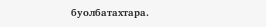буолбатахтара.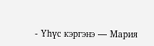- Үһүс кэргэнэ — Мария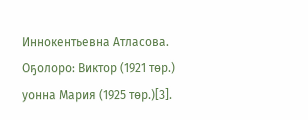Иннокентьевна Атласова. Оҕолоро: Виктор (1921 төр.) уонна Мария (1925 төр.)[3].